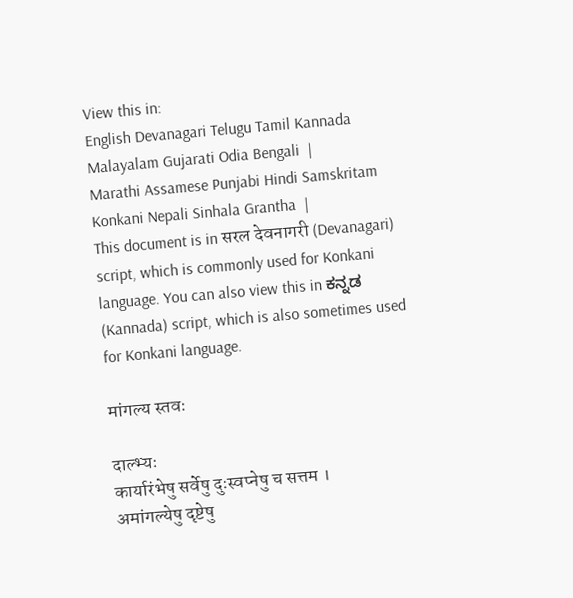View this in:
English Devanagari Telugu Tamil Kannada Malayalam Gujarati Odia Bengali  |
Marathi Assamese Punjabi Hindi Samskritam Konkani Nepali Sinhala Grantha  |
This document is in सरल देवनागरी (Devanagari) script, which is commonly used for Konkani language. You can also view this in ಕನ್ನಡ (Kannada) script, which is also sometimes used for Konkani language.

मांगल्य स्तवः

दाल्भ्यः
कार्यारंभेषु सर्वेषु दुःस्वप्नेषु च सत्तम ।
अमांगल्येषु दृष्टेषु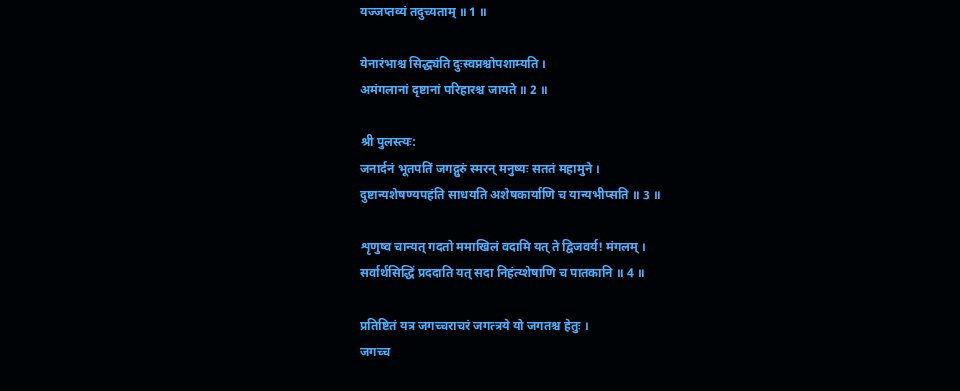यज्जप्तव्यं तदुच्यताम् ॥ 1 ॥

येनारंभाश्च सिद्ध्यंति दुःस्वप्नश्चोपशाम्यति ।
अमंगलानां दृष्टानां परिहारश्च जायते ॥ 2 ॥

श्री पुलस्त्यः:
जनार्दनं भूतपतिं जगद्गुरुं स्मरन् मनुष्यः सततं महामुने ।
दुष्टान्यशेषण्यपहंति साधयति अशेषकार्याणि च यान्यभीप्सति ॥ 3 ॥

शृणुष्व चान्यत् गदतो ममाखिलं वदामि यत् ते द्विजवर्य! मंगलम् ।
सर्वार्थसिद्धिं प्रददाति यत् सदा निहंत्य्शेषाणि च पातकानि ॥ 4 ॥

प्रतिष्टितं यत्र जगच्चराचरं जगत्त्रये यो जगतश्च हेतुः ।
जगच्च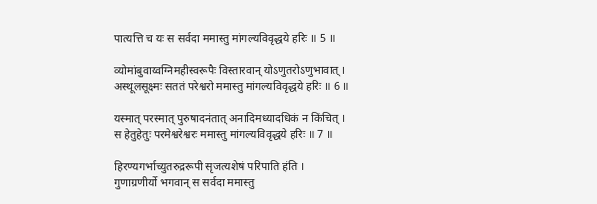पात्यत्ति च यः स सर्वदा ममास्तु मांगल्यविवृद्धये हरिः ॥ 5 ॥

व्योमांबुवाय्वग्निमहीस्वरूपैः विस्तारवान् योऽणुतरोऽणुभावात् ।
अस्थूलसूक्ष्मः सततं परेश्वरो ममास्तु मांगल्यविवृद्धये हरिः ॥ 6 ॥

यस्मात् परस्मात् पुरुषादनंतात् अनादिमध्यादधिकं न किंचित् ।
स हेतुहेतुः परमेश्वरेश्वरः ममास्तु मांगल्यविवृद्धये हरिः ॥ 7 ॥

हिरण्यगर्भाच्युतरुद्ररूपी सृजत्यशेषं परिपाति हंति ।
गुणाग्रणीर्यो भगवान् स सर्वदा ममास्तु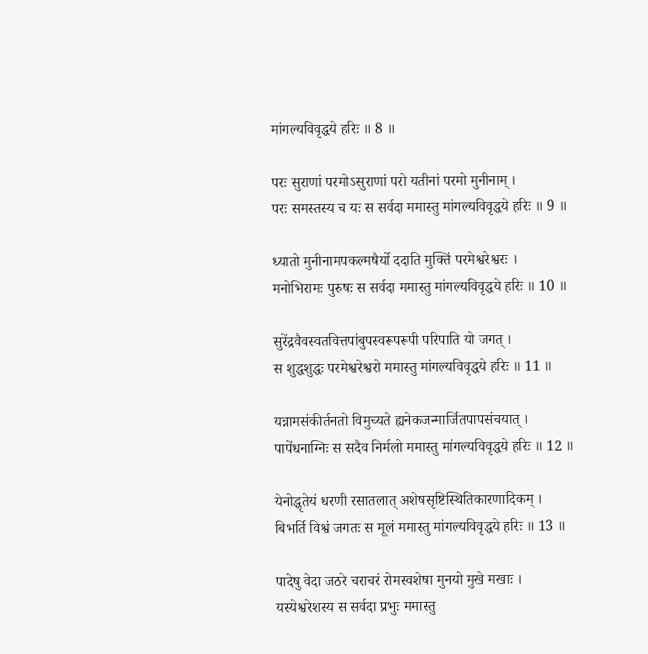मांगल्यविवृद्धये हरिः ॥ 8 ॥

परः सुराणां परमोऽसुराणां परो यतीनां परमो मुनीनाम् ।
परः समस्तस्य च यः स सर्वदा ममास्तु मांगल्यविवृद्धये हरिः ॥ 9 ॥

ध्यातो मुनीनामपकल्मषैर्यो ददाति मुक्तिं परमेश्वरेश्वरः ।
मनोभिरामः पुरुषः स सर्वदा ममास्तु मांगल्यविवृद्धये हरिः ॥ 10 ॥

सुरेंद्रवैवस्वतवित्तपांबुपस्वरूपरूपी परिपाति यो जगत् ।
स शुद्धशुद्धः परमेश्वरेश्वरो ममास्तु मांगल्यविवृद्धये हरिः ॥ 11 ॥

यन्नामसंकीर्तनतो विमुच्यते ह्यनेकजन्मार्जितपापसंचयात् ।
पापेंधनाग्निः स सदैव निर्मलो ममास्तु मांगल्यविवृद्धये हरिः ॥ 12 ॥

येनोद्धृतेयं धरणी रसातलात् अशेषसृष्टिस्थितिकारणादिकम् ।
बिभर्ति विश्वं जगतः स मूलं ममास्तु मांगल्यविवृद्धये हरिः ॥ 13 ॥

पादेषु वेदा जठरे चराचरं रोमस्वशेषा मुनयो मुखे मखाः ।
यस्येश्वरेशस्य स सर्वदा प्रभुः ममास्तु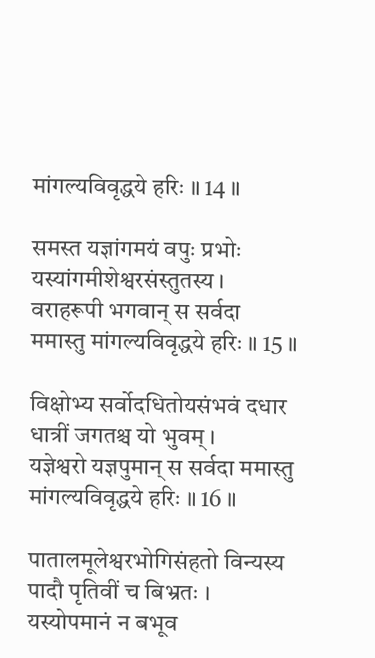मांगल्यविवृद्धये हरिः ॥ 14 ॥

समस्त यज्ञांगमयं वपुः प्रभोः यस्यांगमीशेश्वरसंस्तुतस्य ।
वराहरूपी भगवान् स सर्वदा ममास्तु मांगल्यविवृद्धये हरिः ॥ 15 ॥

विक्षोभ्य सर्वोदधितोयसंभवं दधार धात्रीं जगतश्च यो भुवम् ।
यज्ञेश्वरो यज्ञपुमान् स सर्वदा ममास्तु मांगल्यविवृद्धये हरिः ॥ 16 ॥

पातालमूलेश्वरभोगिसंहतो विन्यस्य पादौ पृतिवीं च बिभ्रतः ।
यस्योपमानं न बभूव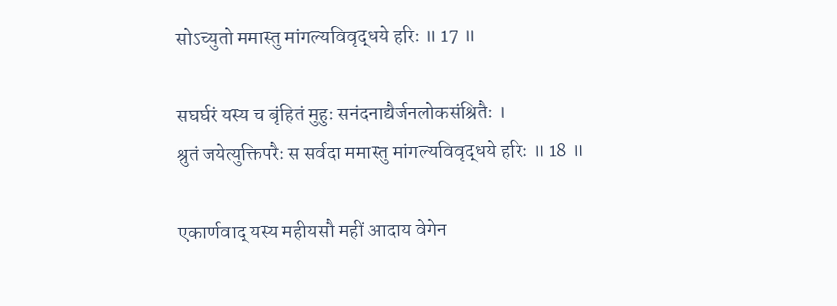सोऽच्युतो ममास्तु मांगल्यविवृद्धये हरिः ॥ 17 ॥

सघर्घरं यस्य च बृंहितं मुहुः सनंदनाद्यैर्जनलोकसंश्रितैः ।
श्रुतं जयेत्युक्तिपरैः स सर्वदा ममास्तु मांगल्यविवृद्धये हरिः ॥ 18 ॥

एकार्णवाद् यस्य महीयसौ महीं आदाय वेगेन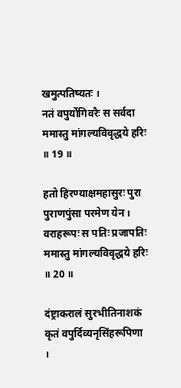खमुत्पतिष्यतः ।
नतं वपुर्योगिवरैः स सर्वदा ममास्तु मांगल्यविवृद्धये हरिः ॥ 19 ॥

हतो हिरण्याक्षमहासुरः पुरा पुराणपुंसा परमेण येन ।
वराहरूपः स पतिः प्रजापतिः ममास्तु मांगल्यविवृद्धये हरिः ॥ 20 ॥

दंष्ट्राकरालं सुरभीतिनाशकं कृतं वपुर्दिव्यनृसिंहरूपिणा ।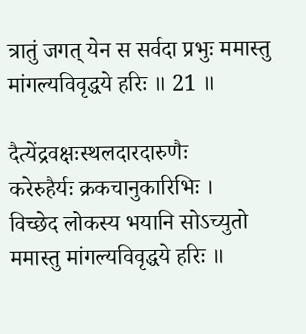त्रातुं जगत् येन स सर्वदा प्रभुः ममास्तु मांगल्यविवृद्धये हरिः ॥ 21 ॥

दैत्येंद्रवक्षःस्थलदारदारुणैः
करेरुहैर्यः क्रकचानुकारिभिः ।
विच्छेद लोकस्य भयानि सोऽच्युतो
ममास्तु मांगल्यविवृद्धये हरिः ॥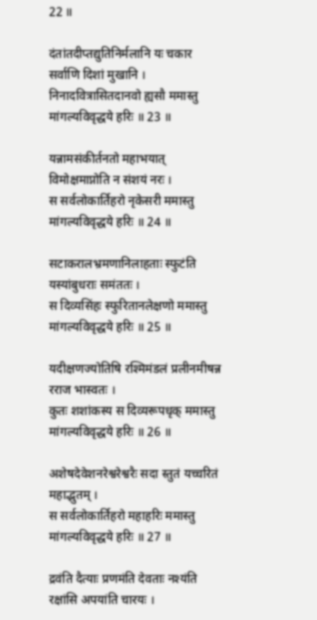22 ॥

दंतांतदीप्तद्युतिनिर्मलानि यः चकार सर्वाणि दिशां मुखानि ।
निनादवित्रासितदानवो ह्यसौ ममास्तु मांगल्यविवृद्धये हरिः ॥ 23 ॥

यन्नामसंकीर्तनतो महाभयात् विमोक्षमाप्नोति न संशयं नरः ।
स सर्वलोकार्तिहरो नृकेसरी ममास्तु मांगल्यविवृद्धये हरिः ॥ 24 ॥

सटाकरालभ्रमणानिलाहताः स्फुटंति यस्यांबुधराः समंततः ।
स दिव्यसिंहः स्फुरितानलेक्षणो ममास्तु मांगल्यविवृद्धये हरिः ॥ 25 ॥

यदीक्षणज्योतिषि रश्मिमंडलं प्रलीनमीषन्न रराज भास्वतः ।
कुतः शशांकस्य स दिव्यरूपधृक् ममास्तु मांगल्यविवृद्धये हरिः ॥ 26 ॥

अशेषदेवेशनरेश्वरेश्वरैः सदा स्तुतं यच्चरितं महाद्भुतम् ।
स सर्वलोकार्तिहरो महाहरिः ममास्तु मांगल्यविवृद्धये हरिः ॥ 27 ॥

द्रवंति दैत्याः प्रणमंति देवताः नश्यंति रक्षांसि अपयांति चारयः ।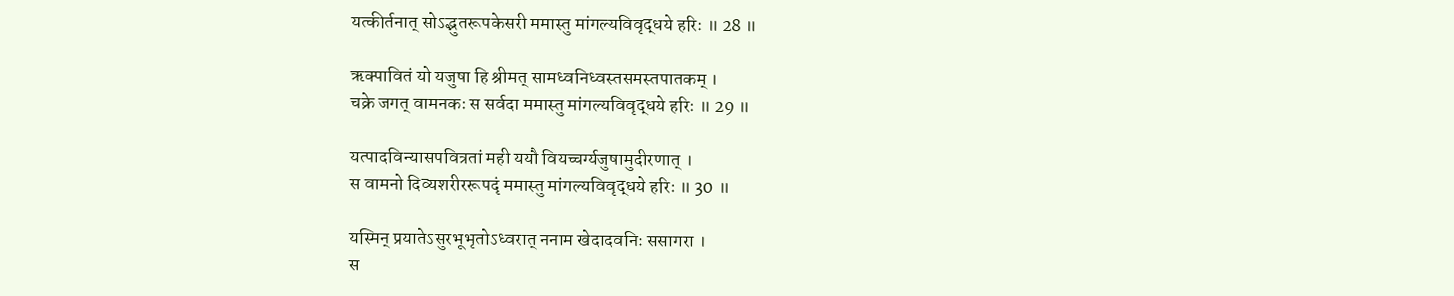यत्कीर्तनात् सोऽद्भुतरूपकेसरी ममास्तु मांगल्यविवृद्धये हरिः ॥ 28 ॥

ऋक्पावितं यो यजुषा हि श्रीमत् सामध्वनिध्वस्तसमस्तपातकम् ।
चक्रे जगत् वामनकः स सर्वदा ममास्तु मांगल्यविवृद्धये हरिः ॥ 29 ॥

यत्पादविन्यासपवित्रतां मही ययौ वियच्चर्ग्यजुषामुदीरणात् ।
स वामनो दिव्यशरीररूपदृं ममास्तु मांगल्यविवृद्धये हरिः ॥ 30 ॥

यस्मिन् प्रयातेऽसुरभूभृतोऽध्वरात् ननाम खेदादवनिः ससागरा ।
स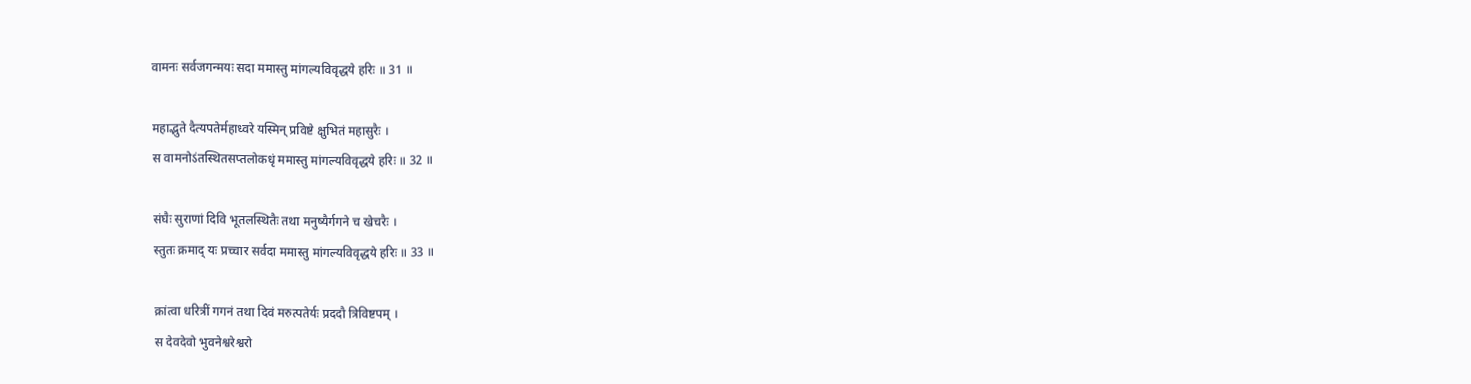वामनः सर्वजगन्मयः सदा ममास्तु मांगल्यविवृद्धये हरिः ॥ 31 ॥

महाद्भुते दैत्यपतेर्महाध्वरे यस्मिन् प्रविष्टे क्षुभितं महासुरैः ।
स वामनोऽंतस्थितसप्तलोकधृं ममास्तु मांगल्यविवृद्धये हरिः ॥ 32 ॥

संघैः सुराणां दिवि भूतलस्थितैः तथा मनुष्यैर्गगने च खेचरैः ।
स्तुतः क्रमाद् यः प्रच्चार सर्वदा ममास्तु मांगल्यविवृद्धये हरिः ॥ 33 ॥

क्रांत्वा धरित्रीं गगनं तथा दिवं मरुत्पतेर्यः प्रददौ त्रिविष्टपम् ।
स देवदेवो भुवनेश्वरेश्वरो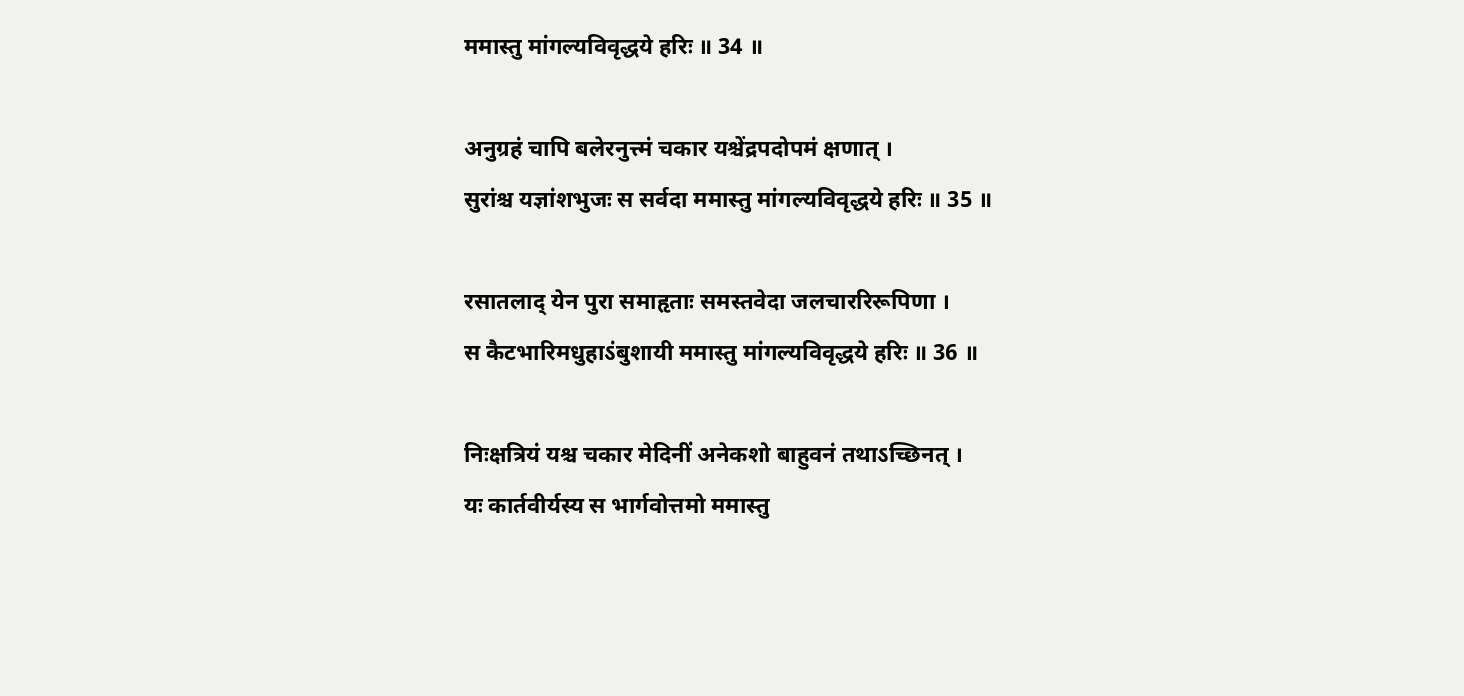ममास्तु मांगल्यविवृद्धये हरिः ॥ 34 ॥

अनुग्रहं चापि बलेरनुत्त्मं चकार यश्चेंद्रपदोपमं क्षणात् ।
सुरांश्च यज्ञांशभुजः स सर्वदा ममास्तु मांगल्यविवृद्धये हरिः ॥ 35 ॥

रसातलाद् येन पुरा समाहृताः समस्तवेदा जलचाररिरूपिणा ।
स कैटभारिमधुहाऽंबुशायी ममास्तु मांगल्यविवृद्धये हरिः ॥ 36 ॥

निःक्षत्रियं यश्च चकार मेदिनीं अनेकशो बाहुवनं तथाऽच्छिनत् ।
यः कार्तवीर्यस्य स भार्गवोत्तमो ममास्तु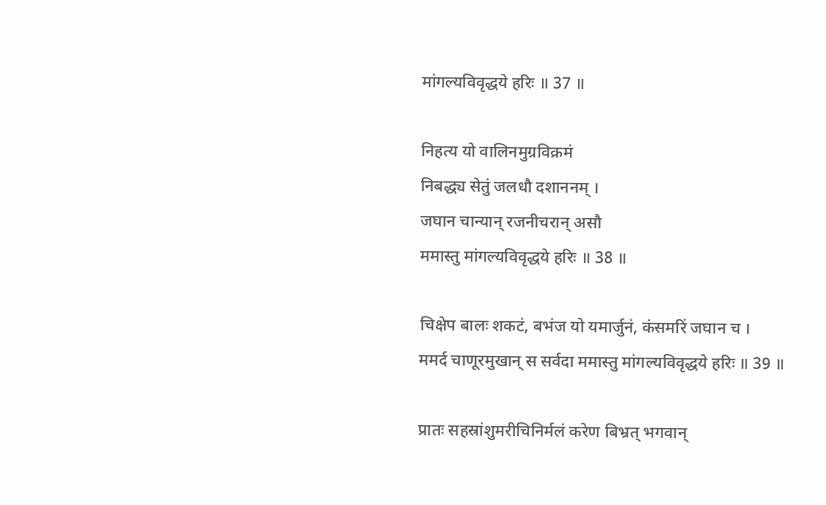मांगल्यविवृद्धये हरिः ॥ 37 ॥

निहत्य यो वालिनमुग्रविक्रमं
निबद्ध्य सेतुं जलधौ दशाननम् ।
जघान चान्यान् रजनीचरान् असौ
ममास्तु मांगल्यविवृद्धये हरिः ॥ 38 ॥

चिक्षेप बालः शकटं, बभंज यो यमार्जुनं, कंसमरिं जघान च ।
ममर्द चाणूरमुखान् स सर्वदा ममास्तु मांगल्यविवृद्धये हरिः ॥ 39 ॥

प्रातः सहस्रांशुमरीचिनिर्मलं करेण बिभ्रत् भगवान्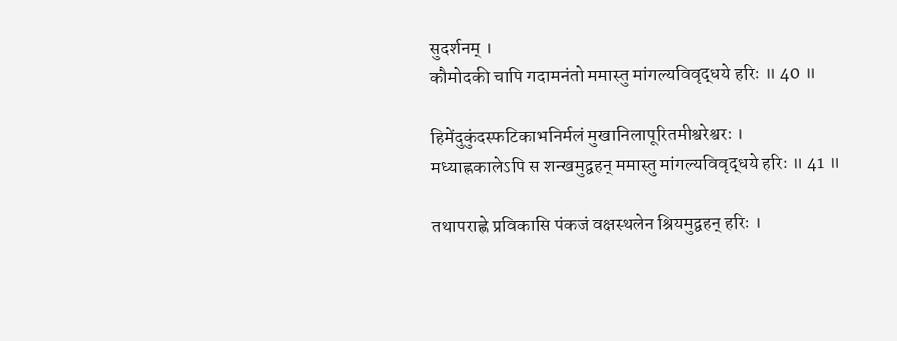सुदर्शनम् ।
कौमोदकी चापि गदामनंतो ममास्तु मांगल्यविवृद्धये हरिः ॥ 40 ॥

हिमेंदुकुंदस्फटिकाभनिर्मलं मुखानिलापूरितमीश्वरेश्वरः ।
मध्याह्नकालेऽपि स शन्खमुद्वहन् ममास्तु मांगल्यविवृद्धये हरिः ॥ 41 ॥

तथापराह्णे प्रविकासि पंकजं वक्षस्थलेन श्रियमुद्वहन् हरिः ।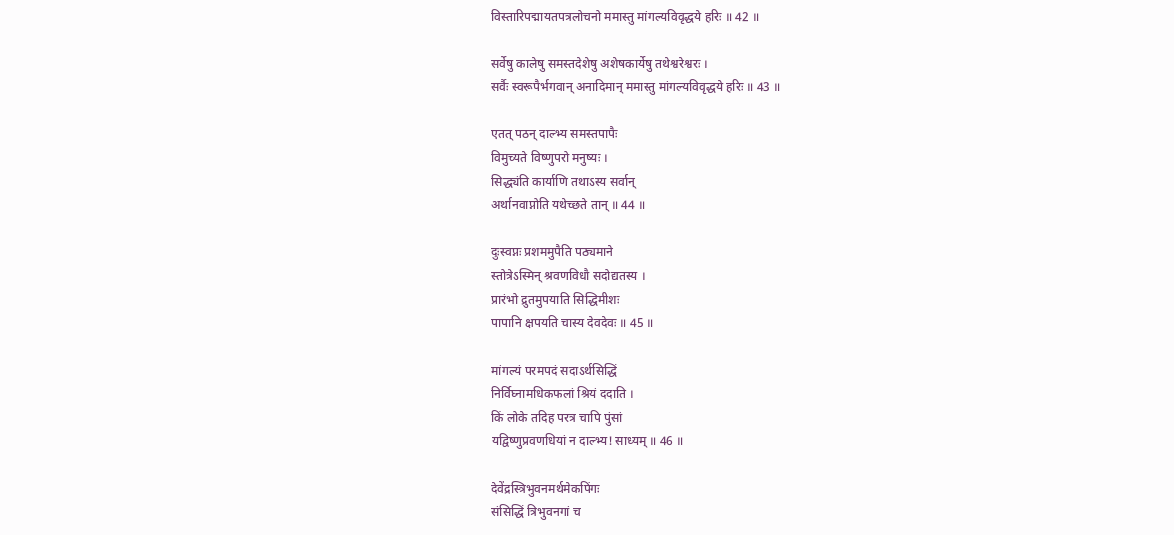विस्तारिपद्मायतपत्रलोचनो ममास्तु मांगल्यविवृद्धये हरिः ॥ 42 ॥

सर्वेषु कालेषु समस्तदेशेषु अशेषकार्येषु तथेश्वरेश्वरः ।
सर्वैः स्वरूपैर्भगवान् अनादिमान् ममास्तु मांगल्यविवृद्धये हरिः ॥ 43 ॥

एतत् पठन् दाल्भ्य समस्तपापैः
विमुच्यते विष्णुपरो मनुष्यः ।
सिद्ध्यंति कार्याणि तथाऽस्य सर्वान्
अर्थानवाप्नोति यथेच्छते तान् ॥ 44 ॥

दुःस्वप्नः प्रशममुपैति पठ्यमाने
स्तोत्रेऽस्मिन् श्रवणविधौ सदोद्यतस्य ।
प्रारंभो द्रुतमुपयाति सिद्धिमीशः
पापानि क्षपयति चास्य देवदेवः ॥ 45 ॥

मांगल्यं परमपदं सदाऽर्थसिद्धिं
निर्विघ्नामधिकफलां श्रियं ददाति ।
किं लोके तदिह परत्र चापि पुंसां
यद्विष्णुप्रवणधियां न दाल्भ्य! साध्यम् ॥ 46 ॥

देवेंद्रस्त्रिभुवनमर्थमेकपिंगः
संसिद्धिं त्रिभुवनगां च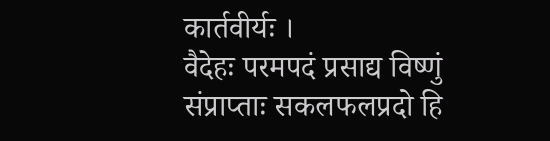कार्तवीर्यः ।
वैदेहः परमपदं प्रसाद्य विष्णुं
संप्राप्ताः सकलफलप्रदो हि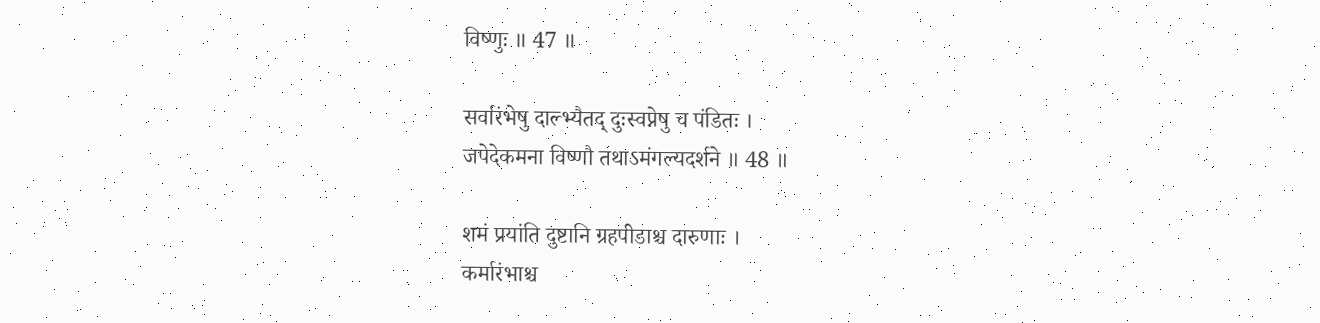विष्णुः ॥ 47 ॥

सर्वारंभेषु दाल्भ्यैतद् दुःस्वप्नेषु च पंडितः ।
जपेदेकमना विष्णौ तथाऽमंगल्यदर्शने ॥ 48 ॥

शमं प्रयांति दुष्टानि ग्रहपीडाश्च दारुणाः ।
कर्मारंभाश्च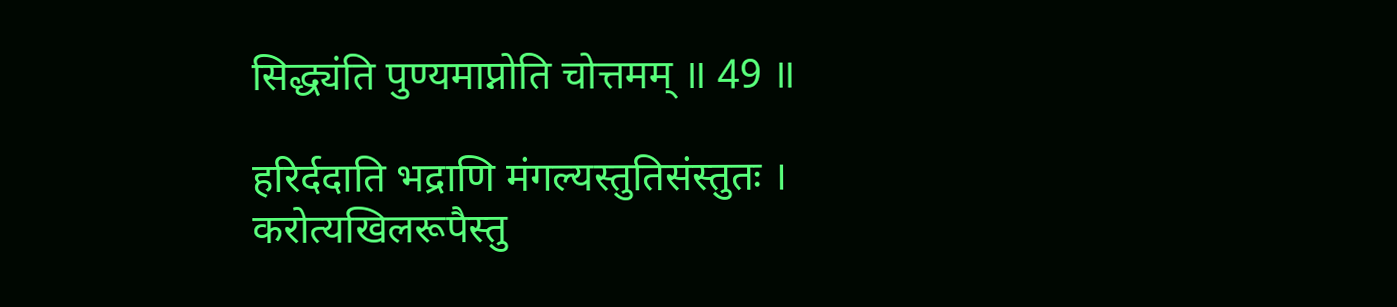सिद्ध्यंति पुण्यमाप्नोति चोत्तमम् ॥ 49 ॥

हरिर्ददाति भद्राणि मंगल्यस्तुतिसंस्तुतः ।
करोत्यखिलरूपैस्तु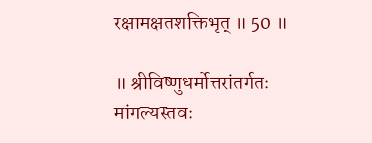रक्षामक्षतशक्तिभृत् ॥ 50 ॥

॥ श्रीविष्णुधर्मोत्तरांतर्गतः मांगल्यस्तवः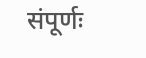संपूर्णः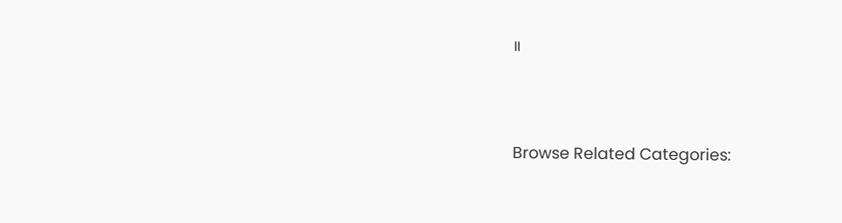॥




Browse Related Categories: